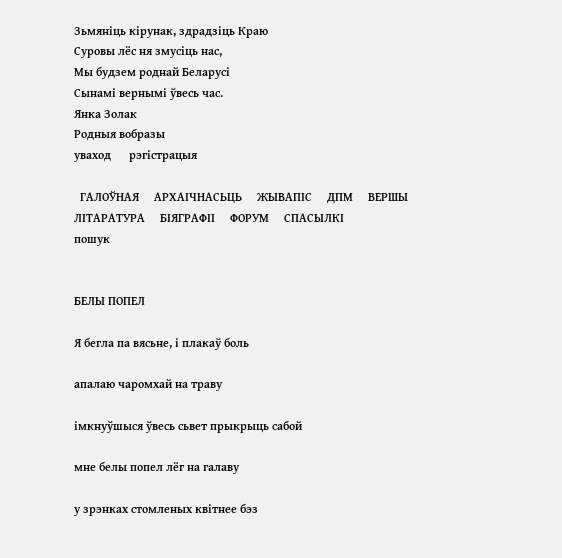Зьмяніць кірунак, здрадзіць Краю
Суровы лёс ня змусіць нас,
Мы будзем роднай Беларусі
Сынамі вернымі ўвесь час.
Янка Золак
Родныя вобразы
уваход      рэгiстрацыя

  ГАЛОЎНАЯ     АРХАІЧНАСЬЦЬ     ЖЫВАПІС     ДПМ     ВЕРШЫ     ЛІТАРАТУРА     БІЯГРАФІІ     ФОРУМ     СПАСЫЛКІ
пошук


БЕЛЫ ПОПЕЛ

Я бегла па вясьне, і плакаў боль

апалаю чаромхай на траву

імкнуўшыся ўвесь сьвет прыкрыць сабой

мне белы попел лёг на галаву

у зрэнках стомленых квітнее бэз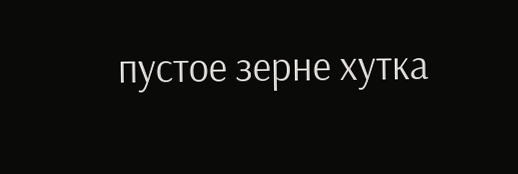пустое зерне хутка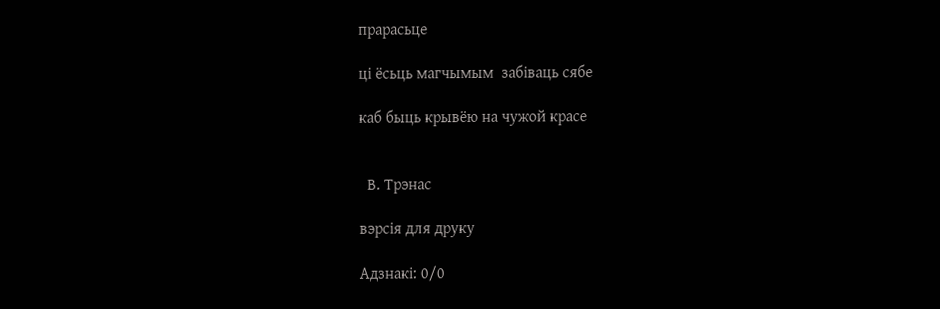прарасьце

ці ёсьць магчымым  забіваць сябе

каб быць крывёю на чужой красе


  В. Трэнас

вэрсія для друку

Адзнакi: 0/0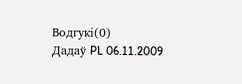Водгукі(0)
Дадаў PL 06.11.2009